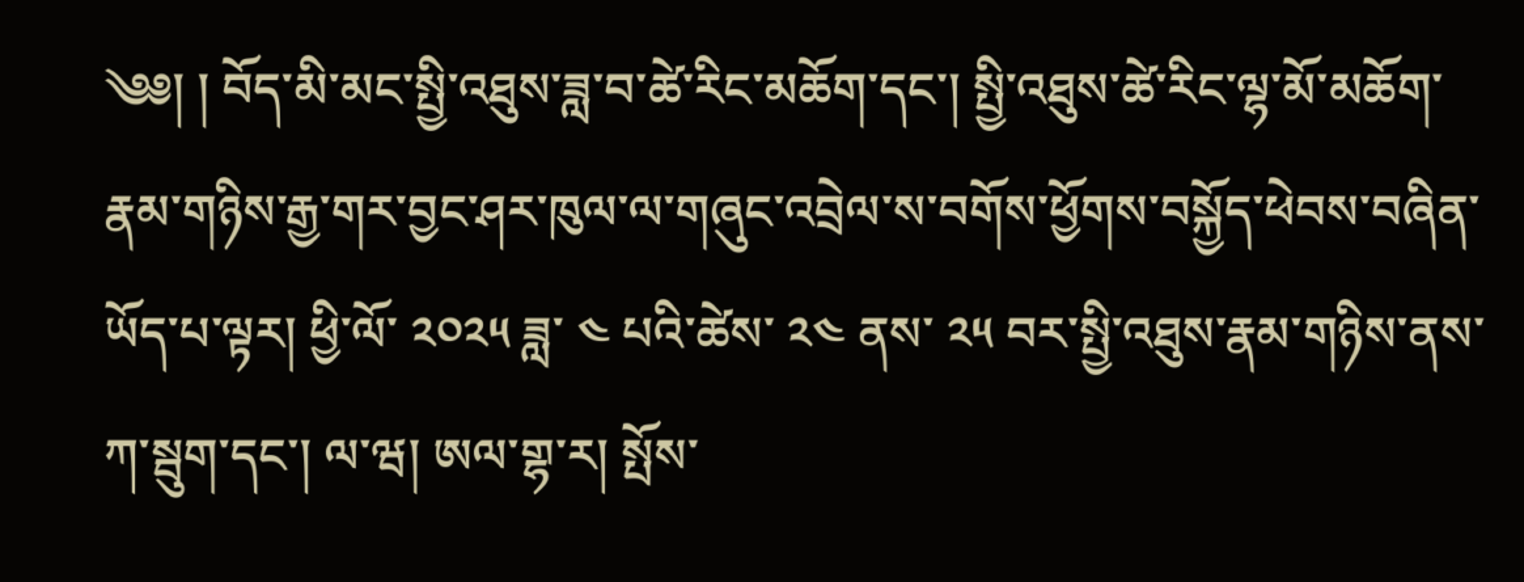༄༅། ། བོད་མི་མང་སྤྱི་འཐུས་ཟླ་བ་ཚེ་རིང་མཆོག་དང་། སྤྱི་འཐུས་ཚེ་རིང་ལྷ་མོ་མཆོག་རྣམ་གཉིས་རྒྱ་གར་བྱང་ཤར་ཁུལ་ལ་གཞུང་འབྲེལ་ས་བགོས་ཕྱོགས་བསྐྱོད་ཕེབས་བཞིན་ཡོད་པ་ལྟར། ཕྱི་ལོ་ ༢༠༢༥ ཟླ་ ༤ པའི་ཚེས་ ༢༤ ནས་ ༢༥ བར་སྤྱི་འཐུས་རྣམ་གཉིས་ནས་ཀ་སྦུག་དང་། ལ་ཝ། ཨལ་གྷ་ར། སྤོས་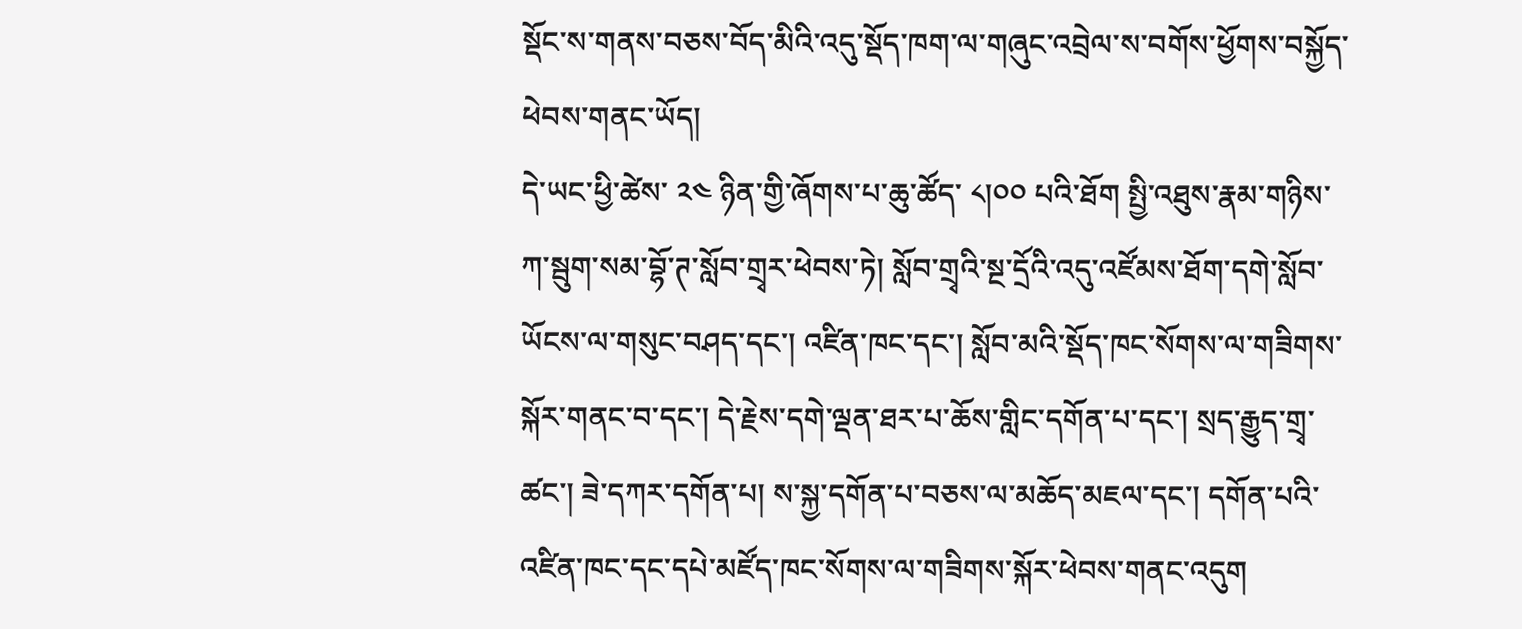སྡོང་ས་གནས་བཅས་བོད་མིའི་འདུ་སྡོད་ཁག་ལ་གཞུང་འབྲེལ་ས་བགོས་ཕྱོགས་བསྐྱོད་ཕེབས་གནང་ཡོད།
དེ་ཡང་ཕྱི་ཚེས་ ༢༤ ཉིན་གྱི་ཞོགས་པ་ཆུ་ཚོད་ ༨།༠༠ པའི་ཐོག སྤྱི་འཐུས་རྣམ་གཉིས་ཀ་སྦུག་སམ་བྷོ་ཊ་སློབ་གྲྭར་ཕེབས་ཏེ། སློབ་གྲྭའི་སྔ་དྲོའི་འདུ་འཛོམས་ཐོག་དགེ་སློབ་ཡོངས་ལ་གསུང་བཤད་དང་། འཛིན་ཁང་དང་། སློབ་མའི་སྡོད་ཁང་སོགས་ལ་གཟིགས་སྐོར་གནང་བ་དང་། དེ་རྗེས་དགེ་ལྡན་ཐར་པ་ཆོས་གླིང་དགོན་པ་དང་། སྲད་རྒྱུད་གྲྭ་ཚང་། ཟེ་དཀར་དགོན་པ། ས་སྐྱ་དགོན་པ་བཅས་ལ་མཆོད་མཇལ་དང་། དགོན་པའི་འཛིན་ཁང་དང་དཔེ་མཛོད་ཁང་སོགས་ལ་གཟིགས་སྐོར་ཕེབས་གནང་འདུག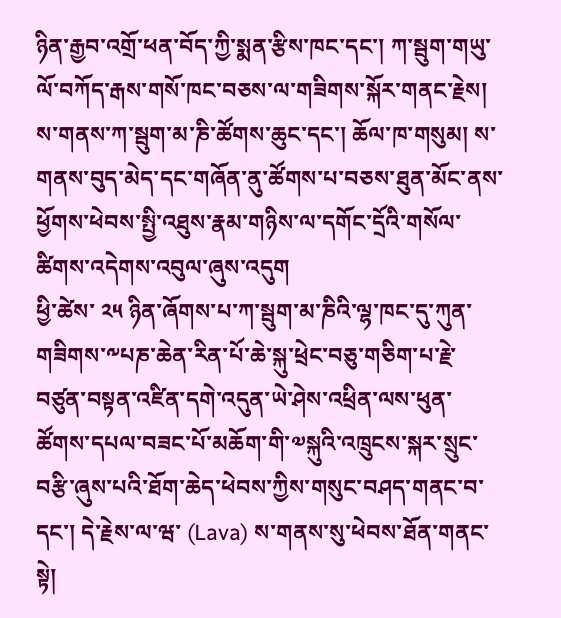ཉིན་རྒྱབ་འགྲོ་ཕན་བོད་ཀྱི་སྨན་རྩིས་ཁང་དང་། ཀ་སྦུག་གཡུ་ལོ་བཀོད་རྒས་གསོ་ཁང་བཅས་ལ་གཟིགས་སྐོར་གནང་རྗེས། ས་གནས་ཀ་སྦུག་མ་ཎི་ཚོགས་ཆུང་དང་། ཆོལ་ཁ་གསུམ། ས་གནས་བུད་མེད་དང་གཞོན་ནུ་ཚོགས་པ་བཅས་ཐུན་མོང་ནས་ཕྱོགས་ཕེབས་སྤྱི་འཐུས་རྣམ་གཉིས་ལ་དགོང་དྲོའི་གསོལ་ཚིགས་འདེགས་འབུལ་ཞུས་འདུག
ཕྱི་ཚེས་ ༢༥ ཉིན་ཞོགས་པ་ཀ་སྦུག་མ་ཎིའི་ལྷ་ཁང་དུ་ཀུན་གཟིགས་༸པཎ་ཆེན་རིན་པོ་ཆེ་སྐུ་ཕྲེང་བཅུ་གཅིག་པ་རྗེ་བཙུན་བསྟན་འཛིན་དགེ་འདུན་ཡེ་ཤེས་འཕྲིན་ལས་ཕུན་ཚོགས་དཔལ་བཟང་པོ་མཆོག་གི་༧སྐུའི་འཁྲུངས་སྐར་སྲུང་བརྩི་ཞུས་པའི་ཐོག་ཆེད་ཕེབས་ཀྱིས་གསུང་བཤད་གནང་བ་དང་། དེ་རྗེས་ལ་ཝ་ (Lava) ས་གནས་སུ་ཕེབས་ཐོན་གནང་སྟེ།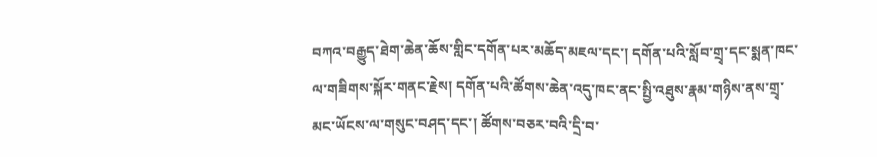བཀའ་བརྒྱུད་ཐེག་ཆེན་ཆོས་གླིང་དགོན་པར་མཆོད་མཇལ་དང་། དགོན་པའི་སློབ་གྲྭ་དང་སྨན་ཁང་ལ་གཟིགས་སྐོར་གནང་རྗེས། དགོན་པའི་ཚོགས་ཆེན་འདུ་ཁང་ནང་སྤྱི་འཐུས་རྣམ་གཉིས་ནས་གྲྭ་མང་ཡོངས་ལ་གསུང་བཤད་དང་། ཚོགས་བཅར་བའི་དྲི་བ་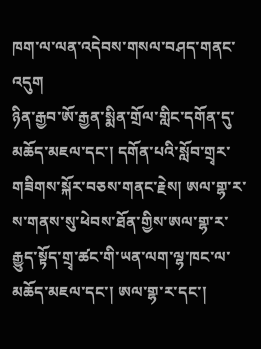ཁག་ལ་ལན་འདེབས་གསལ་བཤད་གནང་འདུག
ཉིན་རྒྱབ་ཨོ་རྒྱན་སྨིན་གྲོལ་གླིང་དགོན་དུ་མཆོད་མཇལ་དང་། དགོན་པའི་སློབ་གྲྭར་གཟིགས་སྐོར་བཅས་གནང་རྗེས། ཨལ་གྷ་ར་ས་གནས་སུ་ཕེབས་ཐོན་གྱིས་ཨལ་གྷ་ར་རྒྱུད་སྟོད་གྲྭ་ཚང་གི་ཡན་ལག་ལྷ་ཁང་ལ་མཆོད་མཇལ་དང་། ཨལ་གྷ་ར་དང་།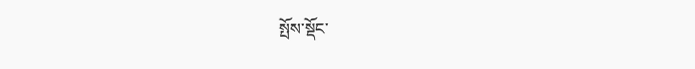སྤོས་སྡོང་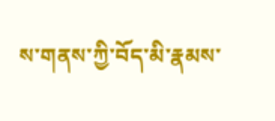ས་གནས་ཀྱི་བོད་མི་རྣམས་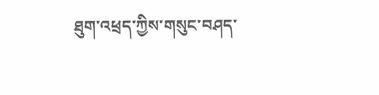ཐུག་འཕྲད་ཀྱིས་གསུང་བཤད་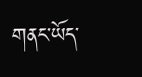གནང་ཡོད་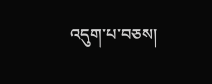འདུག་པ་བཅས།